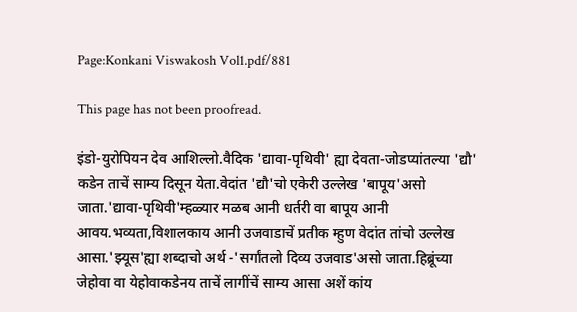Page:Konkani Viswakosh Vol1.pdf/881

This page has not been proofread.

इंडो-युरोपियन देव आशिल्लो.वैदिक 'द्यावा-पृथिवी' ह्या देवता-जोडप्यांतल्या 'द्यौ' कडेन ताचें साम्य दिसून येता.वेदांत 'द्यौ'चो एकेरी उल्लेख 'बापूय'असो जाता.'द्यावा-पृथिवी'म्हळ्यार मळब आनी धर्तरी वा बापूय आनी आवय.भव्यता,विशालकाय आनी उजवाडाचें प्रतीक म्हुण वेदांत तांचो उल्लेख आसा.'झ्यूस'ह्या शब्दाचो अर्थ -'सर्गांतलो दिव्य उजवाड'असो जाता.हिब्रूंच्या जेहोवा वा येहोवाकडेनय ताचें लागींचें साम्य आसा अशें कांय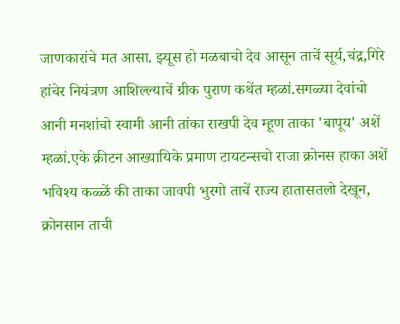जाणकारांचे मत आसा. झ्यूस हो मळबाचो देव आसून ताचें सूर्य,चंद्र,गिरे हांचेर नियंत्रण आशिल्ल्याचें ग्रीक पुराण कथेंत म्हळां.सगळ्या देवांचो आनी मनशांचो स्वामी आनी तांका राखपी देव म्हूण ताका 'बापूय' अशें म्हळां.एके क्रीटन आख्यायिके प्रमाण टायटन्सचो राजा क्रोनस हाका अशें भविश्य कळ्ळें की ताका जावपी भुरगो ताचें राज्य हातासतलो देखून, क्रोनसान ताची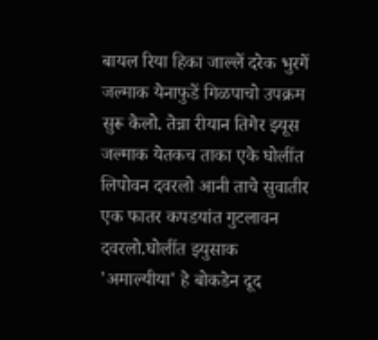बायल रिया हिका जाल्लें दरेक भुरगें जल्माक येनाफुडें गिळपाचो उपक्रम सुरू केलो. तेन्ना रीयान तिगेर झ्यूस जल्माक येतकच ताका एके घोलींत लिपोवन दवरलो आनी ताचे सुवातीर एक फातर कपडयांत गुटलावन दवरलो.घोलींत झ्युसाक 'अमाल्यीया' हे बोकडेन दूद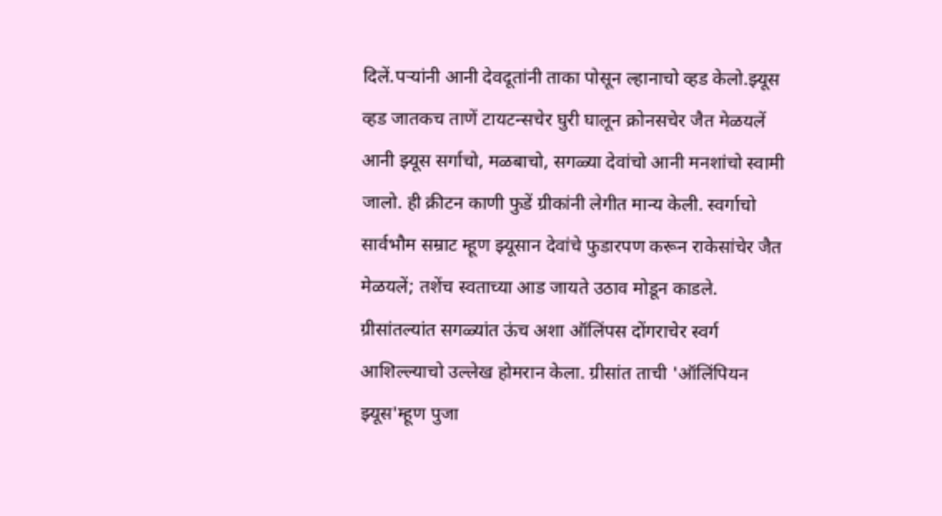दिलें.पऱ्यांनी आनी देवदूतांनी ताका पोसून ल्हानाचो व्हड केलो.झ्यूस व्हड जातकच ताणें टायटन्सचेर घुरी घालून क्रोनसचेर जैत मेळयलें आनी झ्यूस सर्गाचो, मळबाचो, सगळ्या देवांचो आनी मनशांचो स्वामी जालो. ही क्रीटन काणी फुडें ग्रीकांनी लेगीत मान्य केली. स्वर्गाचो सार्वभौम सम्राट म्हूण झ्यूसान देवांचे फुडारपण करून राकेसांचेर जैत मेळयलें; तशेंच स्वताच्या आड जायते उठाव मोडून काडले. ग्रीसांतल्यांत सगळ्यांत ऊंच अशा ऑलिंपस दोंगराचेर स्वर्ग आशिल्ल्याचो उल्लेख होमरान केला. ग्रीसांत ताची 'ऑलिंपियन झ्यूस'म्हूण पुजा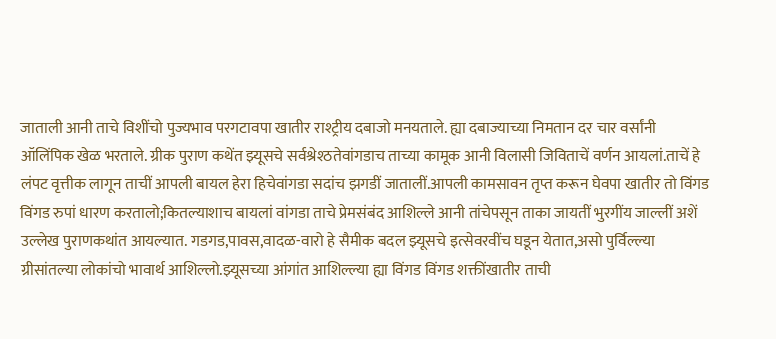जाताली आनी ताचे विशींचो पुज्यभाव परगटावपा खातीर राश्ट्रीय दबाजो मनयताले. ह्या दबाज्याच्या निमतान दर चार वर्सांनी ऑलिंपिक खेळ भरताले. ग्रीक पुराण कथेंत झ्यूसचे सर्वश्रेश्ठतेवांगडाच ताच्या कामूक आनी विलासी जिविताचें वर्णन आयलां.ताचें हे लंपट वृत्तीक लागून ताचीं आपली बायल हेरा हिचेवांगडा सदांच झगडीं जातालीं.आपली कामसावन तृप्त करून घेवपा खातीर तो विंगड विंगड रुपां धारण करतालो;कितल्याशाच बायलां वांगडा ताचे प्रेमसंबंद आशिल्ले आनी तांचेपसून ताका जायतीं भुरगींय जाल्लीं अशें उल्लेख पुराणकथांत आयल्यात. गडगड,पावस,वादळ-वारो हे सैमीक बदल झ्यूसचे इत्सेवरवींच घडून येतात,असो पुर्विल्ल्या ग्रीसांतल्या लोकांचो भावार्थ आशिल्लो.झ्यूसच्या आंगांत आशिल्ल्या ह्या विंगड विंगड शक्तींखातीर ताची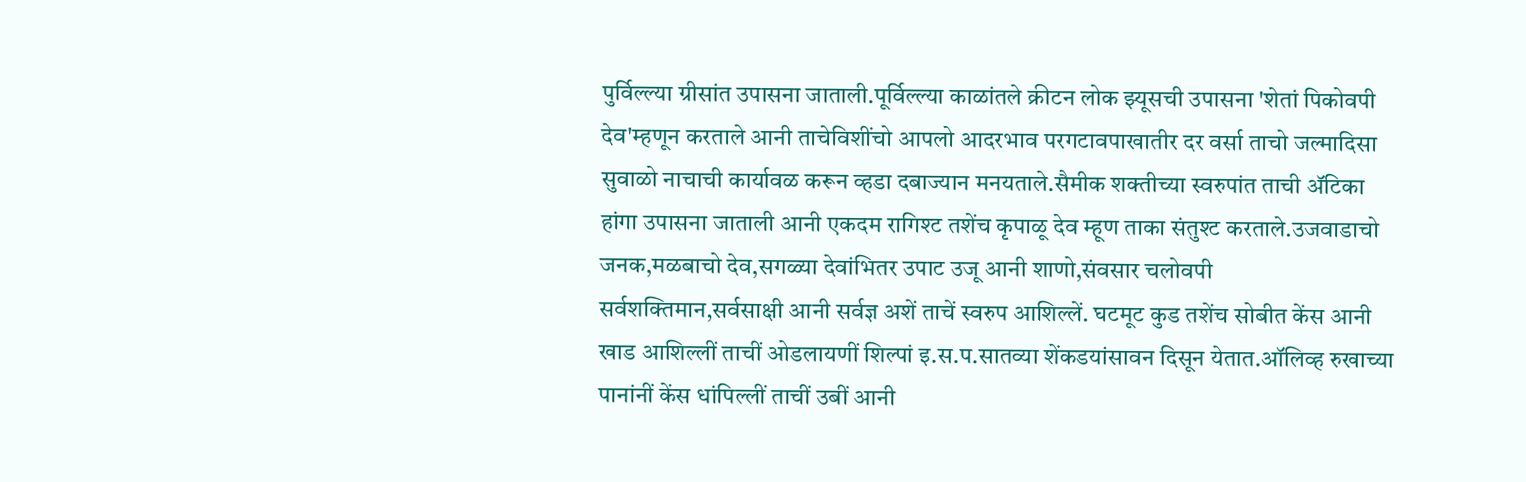पुर्विल्ल्या ग्रीसांत उपासना जाताली.पूर्विल्ल्या काळांतले क्रीटन लोक झ्यूसची उपासना 'शेतां पिकोवपी देव'म्हणून करताले आनी ताचेविशींचो आपलो आदरभाव परगटावपाखातीर दर वर्सा ताचो जल्मादिसा सुवाळो नाचाची कार्यावळ करून व्हडा दबाज्यान मनयताले.सैमीक शक्तीच्या स्वरुपांत ताची ॲटिका हांगा उपासना जाताली आनी एकदम रागिश्ट तशेंच कृपाळू देव म्हूण ताका संतुश्ट करताले.उजवाडाचो जनक,मळबाचो देव,सगळ्या देवांभितर उपाट उजू आनी शाणो,संवसार चलोवपी सर्वशक्तिमान,सर्वसाक्षी आनी सर्वज्ञ अशें ताचें स्वरुप आशिल्लें. घटमूट कुड तशेंच सोबीत केंस आनी खाड आशिल्लीं ताचीं ओडलायणीं शिल्पां इ.स.प.सातव्या शेंकडयांसावन दिसून येतात.ऑलिव्ह रुखाच्या पानांनीं केंस धांपिल्लीं ताचीं उबीं आनी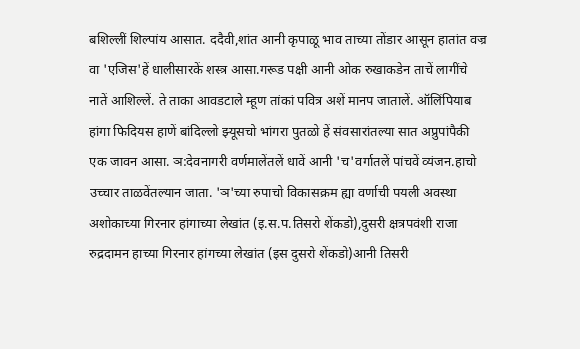बशिल्लीं शिल्पांय आसात. ददैवी,शांत आनी कृपाळू भाव ताच्या तोंडार आसून हातांत वज्र वा 'एजिस'हें धालीसारकें शस्त्र आसा.गरूड पक्षी आनी ओक रुखाकडेन ताचें लागींचे नातें आशिल्लें. ते ताका आवडटाले म्हूण तांकां पवित्र अशें मानप जातालें. ऑलिंपियाब हांगा फिदियस हाणें बांदिल्लो झ्यूसचो भांगरा पुतळो हें संवसारांतल्या सात अप्रुपांपैकी एक जावन आसा. ञ:देवनागरी वर्णमालेंतलें धावें आनी 'च'वर्गातलें पांचवें व्यंजन.हाचो उच्चार ताळवेंतल्यान जाता. 'ञ'च्या रुपाचो विकासक्रम ह्या वर्णाची पयली अवस्था अशोकाच्या गिरनार हांगाच्या लेखांत (इ.स.प.तिसरो शेंकडो),दुसरी क्षत्रपवंशी राजा रुद्रदामन हाच्या गिरनार हांगच्या लेखांत (इस दुसरो शेंकडो)आनी तिसरी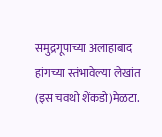समुद्रगूपाच्या अलाहाबाद हांगच्या स्तंभावेल्या लेखांत (इस चवथो शेंकडो)मेळटा.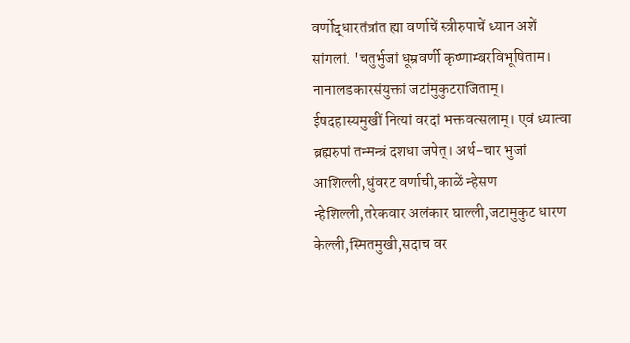वर्णोद्धारतंत्रांत ह्या वर्णाचें स्त्रीरुपाचें ध्यान अशें सांगलां. 'चतुर्भुजां धूम्रवर्णी कृष्णाम्बरविभूषिताम। नानालडकारसंयुक्तां जटांमुकुटराजिताम्। ईषदहास्यमुखीं नित्यां वरदां भक्तवत्सलाम्। एवं ध्यात्वा ब्रह्मरुपां तन्मन्त्रं दशधा जपेत्। अर्थ-चार भुजां आशिल्ली,धुंवरट वर्णाची,काळें न्हेसण न्हेशिल्ली,तरेकवार अलंकार घाल्ली,जटामुकुट धारण केल्ली,स्मितमुखी,सदाच वर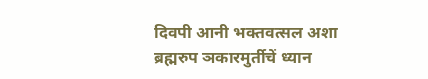दिवपी आनी भक्तवत्सल अशा ब्रह्मरुप ञकारमुर्तीचें ध्यान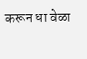करून धा वेळा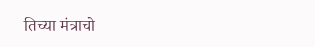तिच्या मंत्राचो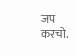जप करचो.